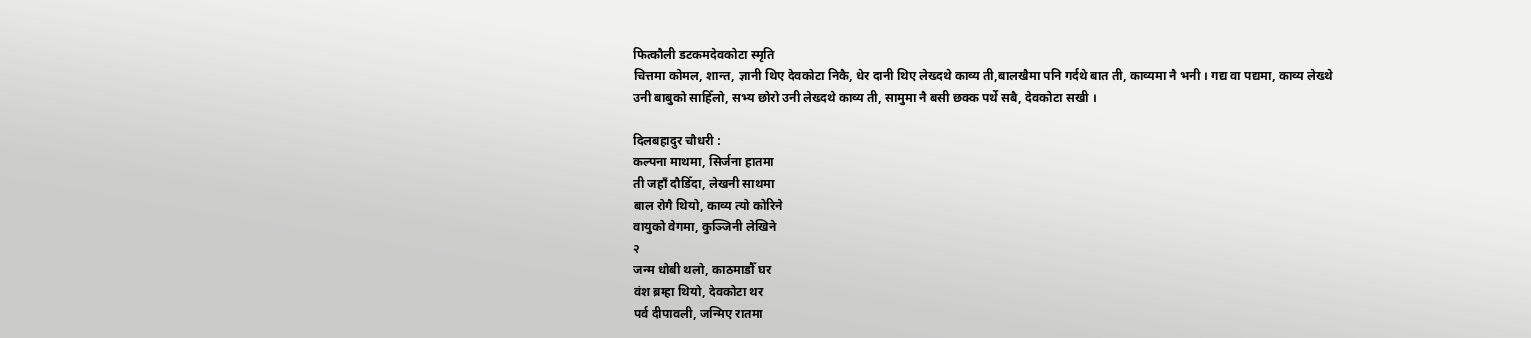फित्कौली डटकमदेवकोटा स्मृति
चित्तमा कोमल, शान्त, ज्ञानी थिए देवकोटा निकै, धेर दानी थिए लेख्दथे काव्य ती,बालखैमा पनि गर्दथे बात ती, काव्यमा नै भनी । गद्य वा पद्यमा, काव्य लेख्थे उनी बाबुको साहिँलो, सभ्य छोरो उनी लेख्दथे काव्य ती, सामुमा नै बसी छक्क पर्थे सबै, देवकोटा सखी ।

दिलबहादुर चौधरी :
कल्पना माथमा, सिर्जना हातमा
ती जहाँ दौडिँदा, लेखनी साथमा
बाल रोगै थियो, काव्य त्यो कोरिने
वायुको वेगमा, कुञ्जिनी लेखिने
२
जन्म धोबी थलो, काठमाडौँ घर
वंश ब्रम्हा थियो, देवकोटा थर
पर्व दीपावली, जन्मिए रातमा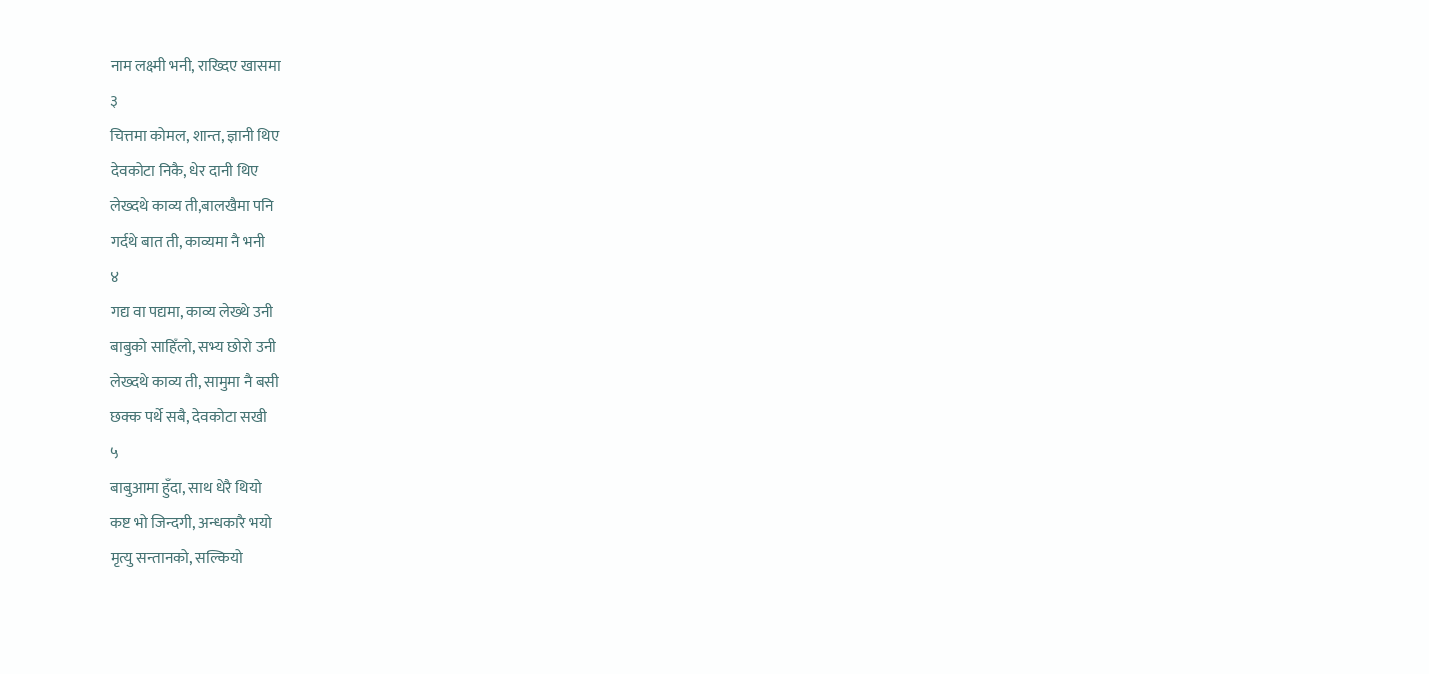नाम लक्ष्मी भनी, राख्दिए खासमा
३
चित्तमा कोमल, शान्त, ज्ञानी थिए
देवकोटा निकै, धेर दानी थिए
लेख्दथे काव्य ती,बालखैमा पनि
गर्दथे बात ती, काव्यमा नै भनी
४
गद्य वा पद्यमा, काव्य लेख्थे उनी
बाबुको साहिँलो, सभ्य छोरो उनी
लेख्दथे काव्य ती, सामुमा नै बसी
छक्क पर्थे सबै, देवकोटा सखी
५
बाबुआमा हुँदा, साथ धेरै थियो
कष्ट भो जिन्दगी, अन्धकारै भयो
मृत्यु सन्तानको, सल्कियो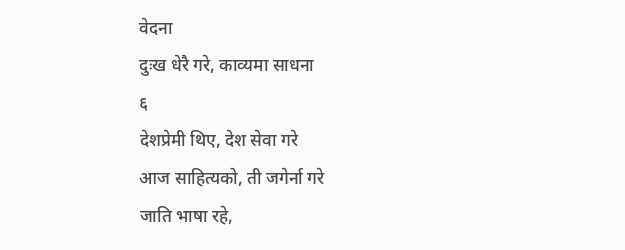वेदना
दुःख धेरै गरे, काव्यमा साधना
६
देशप्रेमी थिए, देश सेवा गरे
आज साहित्यको, ती जगेर्ना गरे
जाति भाषा रहे,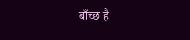बाँच्छ है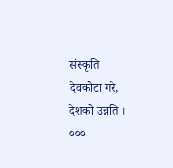संस्कृति
देवकोटा गरे, देशको उन्नति ।
०००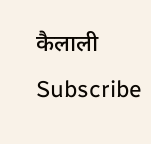कैलाली
Subscribe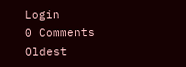Login
0 Comments
Oldest